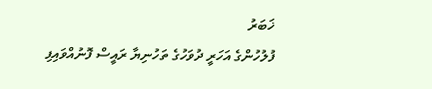ޚަބަރު
ފުލުހުންގެ އަހަރީ ދުވަހުގެ ތަހުނިޔާ ރައީސް ފޮނުއްވައިފި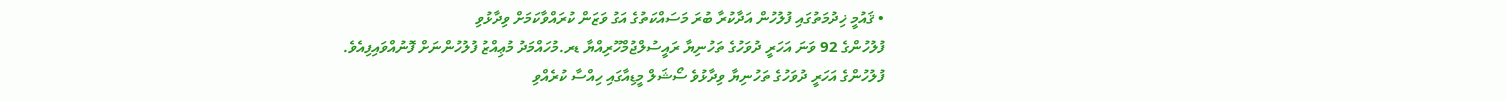• ޤައުމީ ޚިދުމަތުގައި ފުލުހުން އަދާކުރާ ބުރަ މަސައްކަތުގެ އަގު ވަޒަން ކުރައްވާކަމަށް ވިދާޅުވި
ފުލުހުންގެ 92 ވަނަ އަހަރީ ދުވަހުގެ ތަހުނިޔާ ރައީސުލްޖުމްހޫރިއްޔާ ޑރ.މުހައްމަދު މުޢިއްޒު ފުލުހުންނަށް ފޮނުއްވައިފިއެވެ.
ފުލުހުންގެ އަހަރީ ދުވަހުގެ ތަހުނިޔާ ވިދާޅުވެ ސޯޝަލް މީޑިއާގައި ހިއްސާ ކުރެއްވި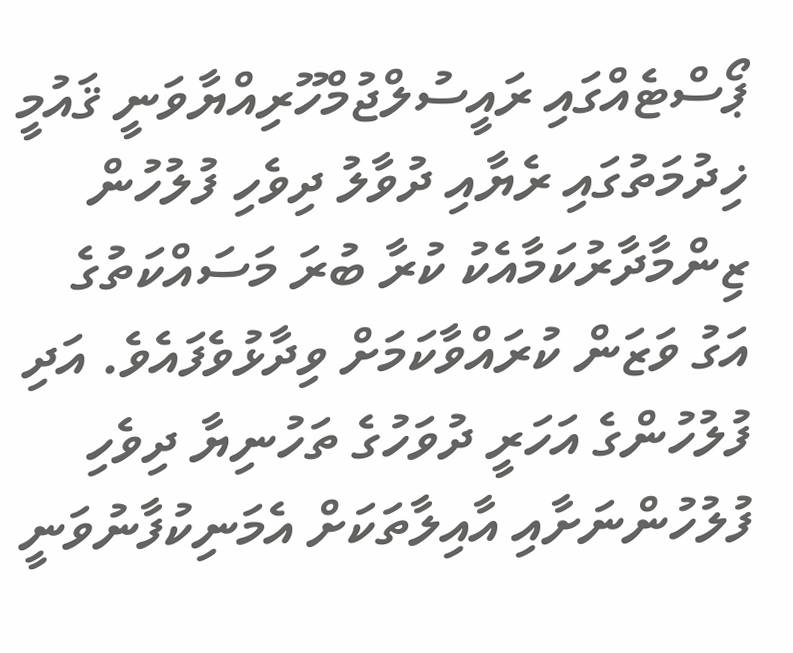ޕޯސްޓެއްގައި ރައީސުލްޖުމްހޫރިއްޔާވަނީ ޤައުމީ ޚިދުމަތުގައި ރެޔާއި ދުވާލު ދިވެހި ފުލުހުން ޒިންމާދާރުކަމާއެކު ކުރާ ބުރަ މަސައްކަތުގެ އަގު ވަޒަން ކުރައްވާކަމަށް ވިދާޅުވެފައެވެ. އަދި ފުލުހުންގެ އަހަރީ ދުވަހުގެ ތަހުނިޔާ ދިވެހި ފުލުހުންނަށާއި އާއިލާތަކަށް އެމަނިކުފާނުވަނީ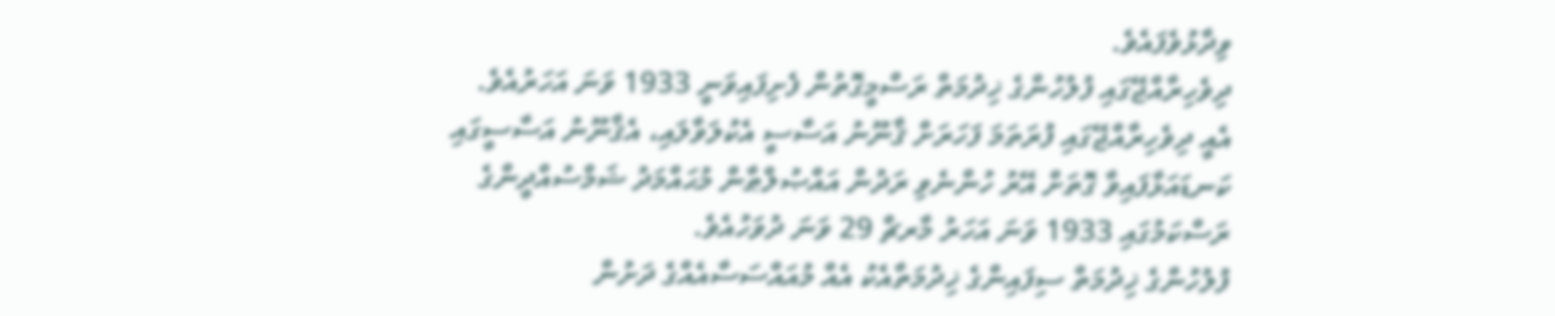ވިދާޅުވެފައެވެ.
ދިވެހިރާއްޖޭގައި ފުލުހުންގެ ޚިދުމަތް ރަސްމީގޮތުން ފެށިފައިވަނީ 1933 ވަނަ އަހަރުއެވެ. އެއީ ދިވެހިރާއްޖޭގައި ފުރަތަމަ ފަހަރަށް ޤާނޫނު އަސާސީ އެކުލަވާލައި، އެޤާނޫނު އަސާސީގައި ކަނޑައަޅާފައިވާ ގޮތަށް އޭރު ހުންނެވި ރަދުން އައްޞުލްޠާން މުޙައްމަދު ޝަމްސުއްދީންގެ ރަސްކަމުގައި 1933 ވަނަ އަހަރު މާރޗް 29 ވަނަ ދުވަހުއެވެ.
ފުލުހުންގެ ޚިދުމަތް ސިފައިންގެ ޚިދުމަތާއެކު އެއް މުއައްސަސާއެއްގެ ދަށުން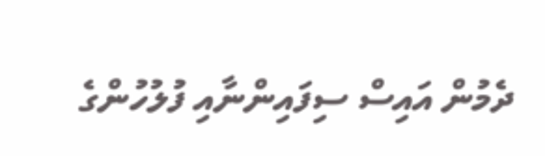ދެމުން އައިސް ސިފައިންނާއި ފުލުހުންގެ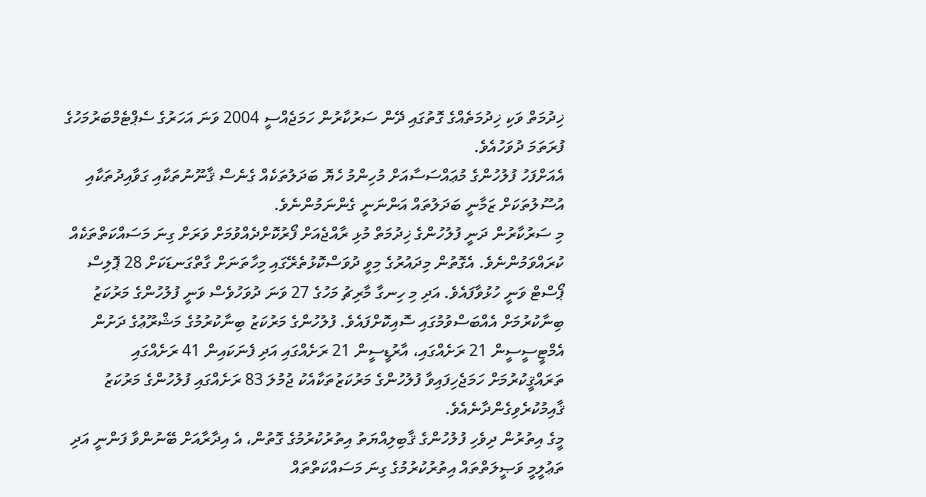ޚިދުމަތް ވަކި ޚިދުމަތެއްގެ ގޮތުގައި ދޭން ސަރުކާރުން ހަމަޖެއްސީ 2004 ވަނަ އަހަރުގެ ސެޕްޓެމްބަރުމަހުގެ ފުރަތަމަ ދުވަހުއެވެ.
އެއަށްފަހު ފުލުހުންގެ މުޢައްސަސާއަށް މުހިންމު ހެޔޮ ބަދަލުތަކެއް ގެނެސް ޤާނޫނުތަކާއި ގަވާއިދުތަކާއި އުސޫލުތަކަށް ޒަމާނީ ބަދަލުތައް އަންނަނީ ގެންނަމުންނެވެ.
މި ސަރުކާރުން ދަނީ ފުލުހުންގެ ޚިދުމަތް މުޅި ރާއްޖެއަށް ފޯރުކޮށްދެއްވުމަށް ވަރަށް ގިނަ މަސައްކަތްތަކެއް ކުރައްވަމުންނެވެ. އެގޮތުން މިދައުރުގެ މިވީ ދުވަސްކޮޅުތެރޭގައި މިހާތަނަށް ގާތްގަނޑަކަށް 28 ޕޮލިސް ޕޯސްޓް ވަނީ ހުޅުވާފައެވެ. އަދި މި ހިނގާ މާރިޗު މަހުގެ 27 ވަނަ ދުވަހުވެސް ވަނީ ފުލުހުންގެ މަރުކަޒު ބިނާކުރުމަށް އެއްބަސްވުމުގައި ސޮއިކޮށްފައެވެ. ފުލުހުންގެ މަރުކަޒު ބިނާކުރުމުގެ މަޝްރޫޢުގެ ދަށުން އެމްޓީސީސީން 21 ރަށެއްގައި، އާރުޑީސީން 21 ރަށެއްގައި އަދި ފެނަކައިން 41 ރަށެއްގައި ތަރައްޤީކުރުމަށް ހަމަޖެހިފައިވާ ފުލުހުންގެ މަރުކަޒުތަކާއެކު ޖުމުލަ 83 ރަށެއްގައި ފުލުހުންގެ މަރުކަޒު ޤާއިމުކުރެވިގެންދާނެއެވެ.
މީގެ އިތުރުން ދިވެހި ފުލުހުންގެ ޤާބިލިއްޔަތު އިތުރުކުރުމުގެ ގޮތުން، އެ އިދާރާއަށް ބޭނުންވާ ފަންނީ އަދި ތަޢުލީމީ ވަޞީލަތްތައް އިތުރުކުރުމުގެ ގިނަ މަސައްކަތްތައް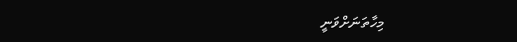މިހާތަނަށްވަނީ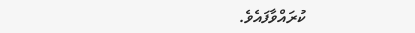ކުރައްވާފައެވެ.